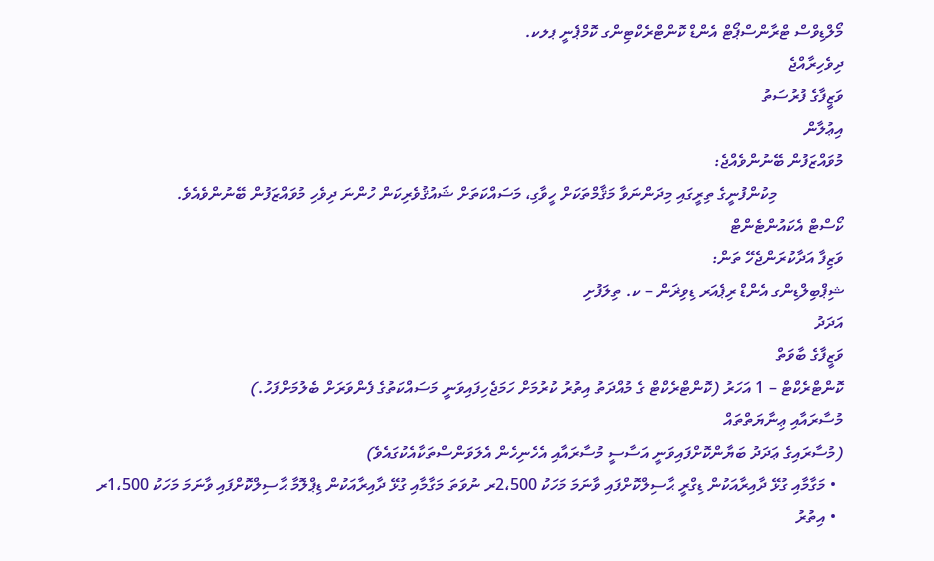މޯލްޑިވްސް ޓްރާންސްޕޯޓް އެންޑް ކޮންޓްރެކްޓިންގ ކޮމްޕެނީ ޕލކ.
ދިވެހިރާއްޖެ
ވަޒީފާގެ ފުރުސަތު
އިޢުލާން
މުވައްޒަފުން ބޭނުންވެއްޖެ:
                މިކުންފުނީގެ ތިރީގައި މިދަންނަވާ މަޤާމްތަކަށް ހީވާގި، މަސައްކަތަށް ޝައުޤުވެރިކަން ހުންނަ ދިވެހި މުވައްޒަފުން ބޭނުންވެއެވެ.
ކޯސްޓް އެކައުންޓެންޓް
ވަޒިފާ އަދާކުރަންޖެހޭ ތަން:
ޝިޕްބިލްޑިންގ އެންޑް ރިޕެއަރ ޑިވިޜަން – ކ. ތިލަފުށި
އަދަދު
ވަޒީފާގެ ބާވަތް
ކޮންޓްރެކްޓް – 1 އަހަރު (ކޮންޓްރެކްޓް ގެ މުއްދަތު އިތުރު ކުރުމަށް ހަމަޖެހިފައިވަނީ މަސައްކަތުގެ ފެންވަރަށް ބެލުމަށްފަހު.)
މުސާރައާއި ޢިނާޔަތްތައް
(މުސާރައިގެ ޢަދަދު ބަޔާންކޮށްފައިވަނީ އަސާސީ މުސާރައާއި އެހެނިހެން އެލަވަންސްތަކާއެކުގައެވެ)
  • މަގާމާއި ގުޅޭ ދާއިރާއަކުން ޑިގްރީ ޙާސިލްކޮށްފައި ވާނަމަ މަހަކު 2،500ރ ނުވަތަ މަގާމާއި ގުޅޭ ދާއިރާއަކުން ޑިޕްލޮމާ ޙާސިލްކޮށްފައި ވާނަމަ މަހަކު 1،500ރ
  • އިތުރު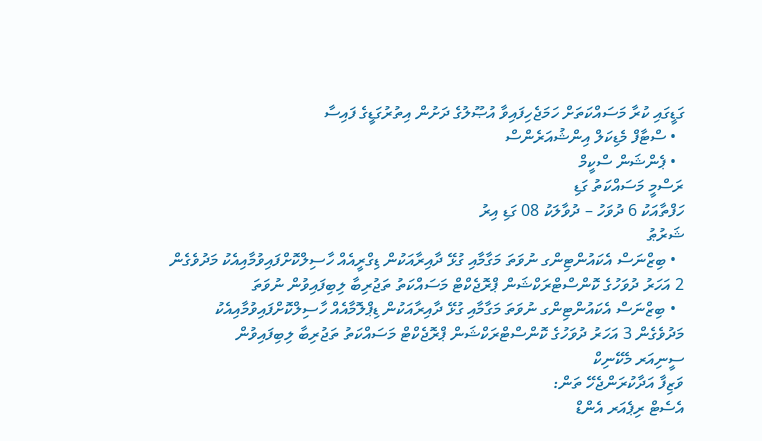ގަޑީގައި ކުރާ މަސައްކަތަށް ހަމަޖެހިފައިވާ އުޞޫލުގެ ދަށުން އިތުރުގަޑީގެ ފައިސާ
  • ސްޓާފް މެޑިކަލް އިންޝުއަރެންސް
  • ޕެންޝަން ސްކީމް
ރަސްމީ މަސައްކަތު ގަޑި
ހަފްތާއަކު 6 ދުވަހު – ދުވާލަކު 08 ގަޑި އިރު
ޝަރުޠު
  • ބިޒްނަސް އެކައުންޓިންގ ނުވަތަ މަގާމާއި ގުޅޭ ދާއިރާއަކުން ޑިގްރީއެއް ހާސިލްކޮށްފައިވުމާއިއެކު މަދުވެގެން 2 އަހަރު ދުވަހުގެ ކޮންސްޓްރަކްޝަން ޕްރޮޖެކްޓް މަސައްކަތު ތަޖުރިބާ ލިބިފައިވުން ނުވަތަ
  • ބިޒްނަސް އެކައުންޓިންގ ނުވަތަ މަގާމާއި ގުޅޭ ދާއިރާއަކުން ޑިޕްލޮމާއެއް ހާސިލްކޮށްފައިވުމާއިއެކު މަދުވެގެން 3 އަހަރު ދުވަހުގެ ކޮންސްޓްރަކްޝަން ޕްރޮޖެކްޓް މަސައްކަތު ތަޖުރިބާ ލިބިފައިވުން
ސީނިއަރ މެކޭނިކް
ވަޒިފާ އަދާކުރަންޖެހޭ ތަން:
އެސެޓް ރިޕެއަރ އެންޑް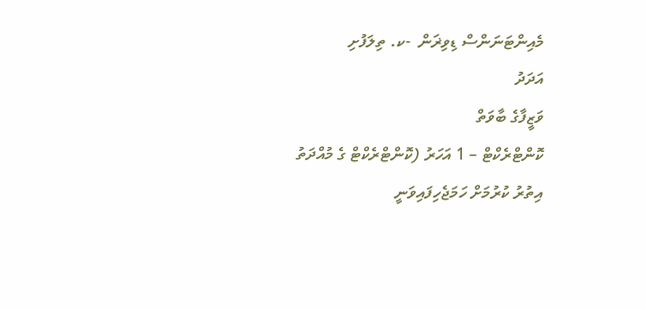މެއިންޓަނަންސް ޑިވިޜަން  -ކ. ތިލަފުށި
އަދަދު
ވަޒީފާގެ ބާވަތް
ކޮންޓްރެކްޓް – 1 އަހަރު (ކޮންޓްރެކްޓް ގެ މުއްދަތު އިތުރު ކުރުމަށް ހަމަޖެހިފައިވަނީ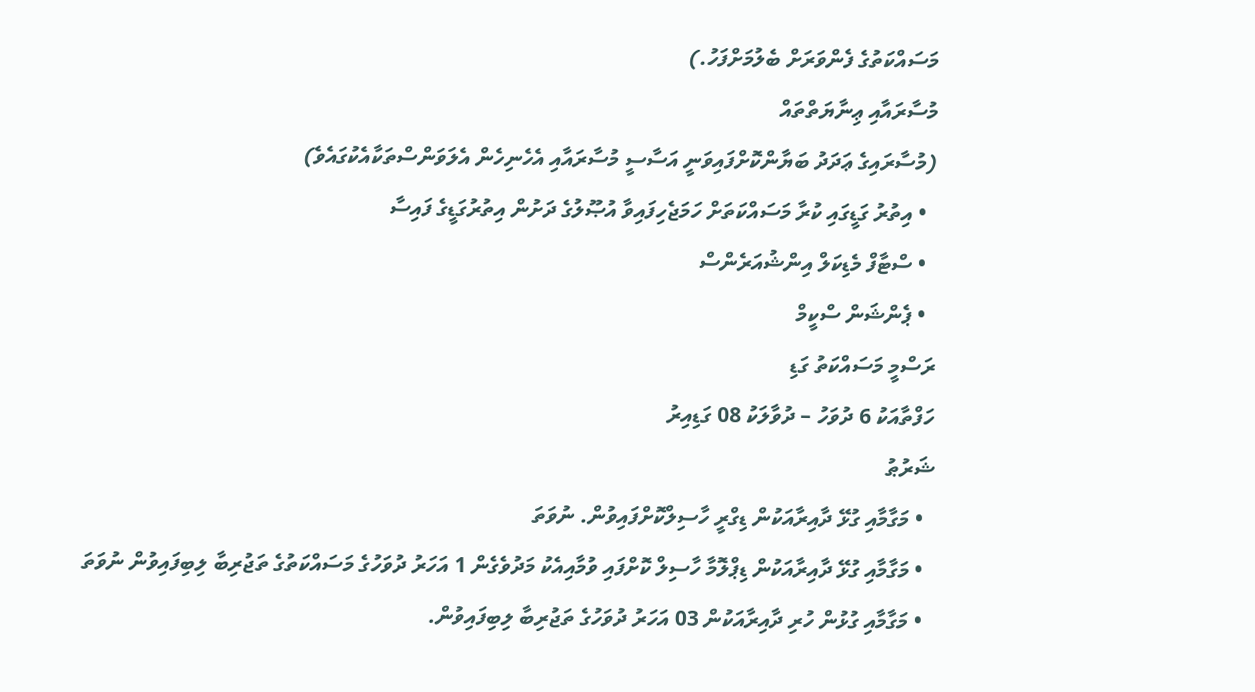މަސައްކަތުގެ ފެންވަރަށް ބެލުމަށްފަހު.)
މުސާރައާއި ޢިނާޔަތްތައް
(މުސާރައިގެ ޢަދަދު ބަޔާންކޮށްފައިވަނީ އަސާސީ މުސާރައާއި އެހެނިހެން އެލަވަންސްތަކާއެކުގައެވެ)
  • އިތުރު ގަޑީގައި ކުރާ މަސައްކަތަށް ހަމަޖެހިފައިވާ އުޞޫލުގެ ދަށުން އިތުރުގަޑީގެ ފައިސާ
  • ސްޓާފް މެޑިކަލް އިންޝުއަރެންސް
  • ޕެންޝަން ސްކީމް
ރަސްމީ މަސައްކަތު ގަޑި
ހަފްތާއަކު 6 ދުވަހު – ދުވާލަކު 08 ގަޑިއިރު
ޝަރުޠު
  • މަގާމާއި ގުޅޭ ދާއިރާއަކުން ޑިގްރީ ހާސިލްކޮށްފައިވުން. ނުވަތަ
  • މަގާމާއި ގުޅޭ ދާއިރާއަކުން ޑިޕްލޮމާ ހާސިލް ކޮށްފައި ވުމާއިއެކު މަދުވެގެން 1 އަހަރު ދުވަހުގެ މަސައްކަތުގެ ތަޖުރިބާ ލިބިފައިވުން ނުވަތަ
  • މަގާމާއި ގުޅުން ހުރި ދާއިރާއަކުން 03 އަހަރު ދުވަހުގެ ތަޖުރިބާ ލިބިފައިވުން.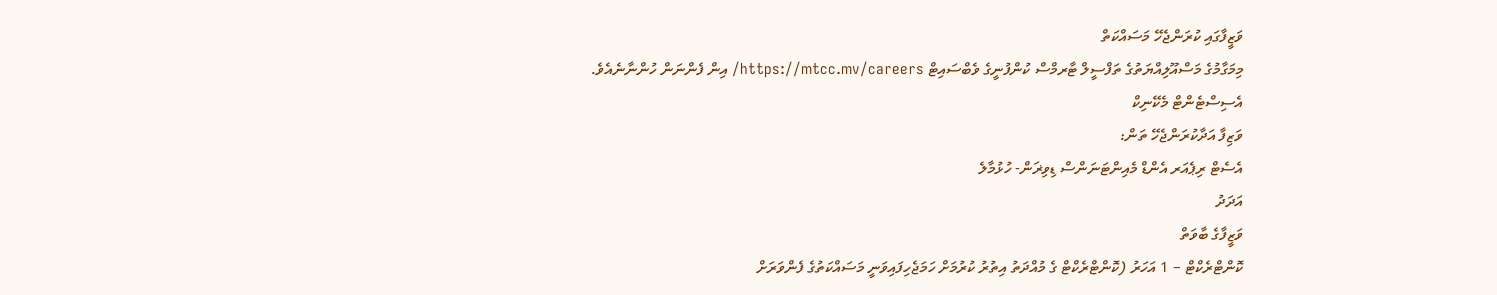ވަޒީފާގައި ކުރަންޖެހޭ މަސައްކަތް
މިމަގާމުގެ މަސްއޫލިއްޔަތުގެ ތަފްސީލް ޓާރމްސް ކުންފުނީގެ ވެބްސައިޓް https://mtcc.mv/careers/ އިން ފެންނަން ހުންނާނެއެވެ.
އެސިސްޓެންޓް މެކޭނިކް
ވަޒިފާ އަދާކުރަންޖެހޭ ތަން:
އެސެޓް ރިޕެއަރ އެންޑް މެއިންޓަނަންސް ޑިވިޜަން- ހުޅުމާލެ
އަދަދު
ވަޒީފާގެ ބާވަތް
ކޮންޓްރެކްޓް – 1 އަހަރު (ކޮންޓްރެކްޓް ގެ މުއްދަތު އިތުރު ކުރުމަށް ހަމަޖެހިފައިވަނީ މަސައްކަތުގެ ފެންވަރަށް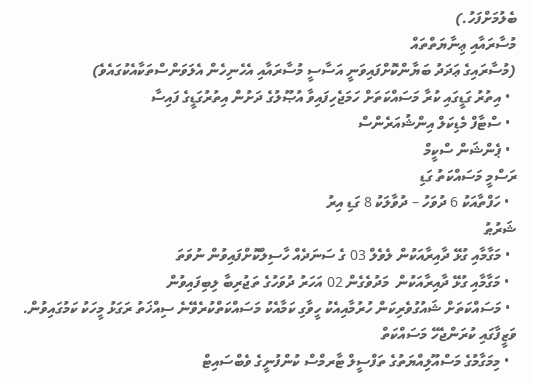ބެލުމަށްފަހު.)
މުސާރައާއި ޢިނާޔަތްތައް
(މުސާރައިގެ ޢަދަދު ބަޔާންކޮށްފައިވަނީ އަސާސީ މުސާރައާއި އެހެނިހެން އެލަވަންސްތަކާއެކުގައެވެ)
  • އިތުރު ގަޑީގައި ކުރާ މަސައްކަތަށް ހަމަޖެހިފައިވާ އުޞޫލުގެ ދަށުން އިތުރުގަޑީގެ ފައިސާ
  • ސްޓާފް މެޑިކަލް އިންޝުއަރެންސް
  • ޕެންޝަން ސްކީމް
ރަސްމީ މަސައްކަތު ގަޑި
  • ހަފްތާއަކު 6 ދުވަހު – ދުވާލަކު 8 ގަޑި އިރު
ޝަރުޠު
  • މަގާމާއި ގުޅޭ ދާއިރާއަކުން ލެވެލް 03 ގެ ސަނަދެއް ހާސިލްކޮށްފައިވުން ނުވަތަ
  • މަގާމާއި ގުޅޭ ދާއިރާއަކުން  މަދުވެގެން 02 އަހަރު ދުވަހުގެ ތަޖުރިބާ ލިބިފައިވުން
  • މަސައްކަތަށް ޝައުގުވެރިކަން ހުރުމާއިއެކު ހީވާގި ކަމާއެކު މަސައްކަތްކުރެވޭނެ ސިއްޚަތު ރަގަޅު މީހަކު ކަމުގައިވުން.
ވަޒީފާގައި ކުރަންޖެހޭ މަސައްކަތް
  • މިމަގާމުގެ މަސްއޫލިއްޔަތުގެ ތަފްސީލް ޓާރމްސް ކުންފުނީގެ ވެބްސައިޓް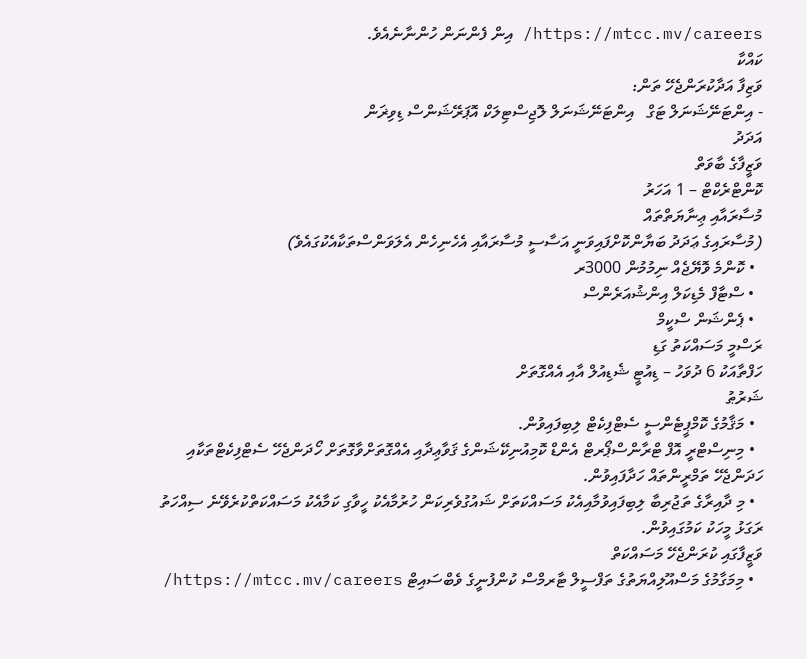https://mtcc.mv/careers/ އިން ފެންނަން ހުންނާނެއެވެ.
ކައްކާ
ވަޒިފާ އަދާކުރަންޖެހޭ ތަން:
- އިންޓަނޭޝަނަލް ޓަގް   އިންޓަނޭޝަނަލް ލޮޖިސްޓިލަކް އޮޕަރޭޝަންސް ޑިވިޜަން
އަދަދު
ވަޒީފާގެ ބާވަތް
ކޮންޓްރެކްޓް – 1 އަހަރު
މުސާރައާއި ޢިނާޔަތްތައް
(މުސާރައިގެ ޢަދަދު ބަޔާންކޮށްފައިވަނީ އަސާސީ މުސާރައާއި އެހެނިހެން އެލަވަންސްތަކާއެކުގައެވެ)
  • ކޮންމެ ވޮޔޭޖެއް ނިމުމުން 3000ރ
  • ސްޓާފް މެޑިކަލް އިންޝުއަރެންސް
  • ޕެންޝަން ސްކީމް
ރަސްމީ މަސައްކަތު ގަޑި
ހަފްތާއަކު 6 ދުވަހު – ޑިއުޓީ ޝެޑިއުލް އާއި އެއްގޮތަށް
ޝަރުޠު
  • މަޤާމުގެ ކޮމްޕީޓެންސީ ސެޓްފިކެޓް ލިބިފައިވުން.
  • މިނިސްޓްރީ އޮފް ޓްރާންސްޕޯރޓް އެންޑް ކޮމިއުނިކޭޝަންގެ ޤަވާޢިދާއި އެއްގޮތަށްވާގޮތަށް ހޯދަންޖެހޭ ސެޓްފިކެޓްތަކާއި ހަދަންޖެހޭ ތަމްރީންތައް ހަދާފައިވުން.
  • މި ދާއިރާގެ ތަޖުރިބާ ލިބިފައިވުމާއިއެކު މަސައްކަތަށް ޝައުގުވެރިކަން ހުރުމާއެކު ހީވާގި ކަމާއެކު މަސައްކަތްކުރެވޭނެ ސިއްހަތު ރަގަޅު މީހަކު ކަމުގައިވުން.
ވަޒީފާގައި ކުރަންޖެހޭ މަސައްކަތް
  • މިމަގާމުގެ މަސްއޫލިއްޔަތުގެ ތަފްސީލް ޓާރމްސް ކުންފުނީގެ ވެބްސައިޓް https://mtcc.mv/careers/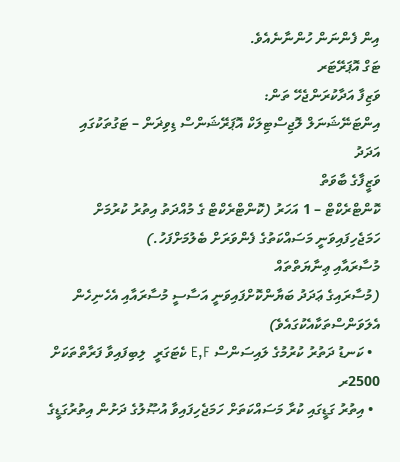އިން ފެންނަން ހުންނާނެއެވެ.
ޓަގް އޮޕަރޭޓަރ
ވަޒިފާ އަދާކުރަންޖެހޭ ތަން:
އިންޓަނޭޝަނަލް ލޮޖިސްޓިލަކް އޮޕަރޭޝަންސް ޑިވިޜަން – ޓަގުތަކުގައި
އަދަދު
ވަޒީފާގެ ބާވަތް
ކޮންޓްރެކްޓް – 1 އަހަރު (ކޮންޓްރެކްޓް ގެ މުއްދަތު އިތުރު ކުރުމަށް ހަމަޖެހިފައިވަނީ މަސައްކަތުގެ ފެންވަރަށް ބެލުމަށްފަހު.)
މުސާރައާއި ޢިނާޔަތްތައް
(މުސާރައިގެ ޢަދަދު ބަޔާންކޮށްފައިވަނީ އަސާސީ މުސާރައާއި އެހެނިހެން އެލަވަންސްތަކާއެކުގައެވެ)
  • ކަނޑު ދަތުރު ކުރުމުގެ ލައިސަންސް E,F ކެޓަގަރީ  ލިބިފައިވާ ފަރާތްތަކަށް 2500ރ
  • އިތުރު ގަޑީގައި ކުރާ މަސައްކަތަށް ހަމަޖެހިފައިވާ އުޞޫލުގެ ދަށުން އިތުރުގަޑީގެ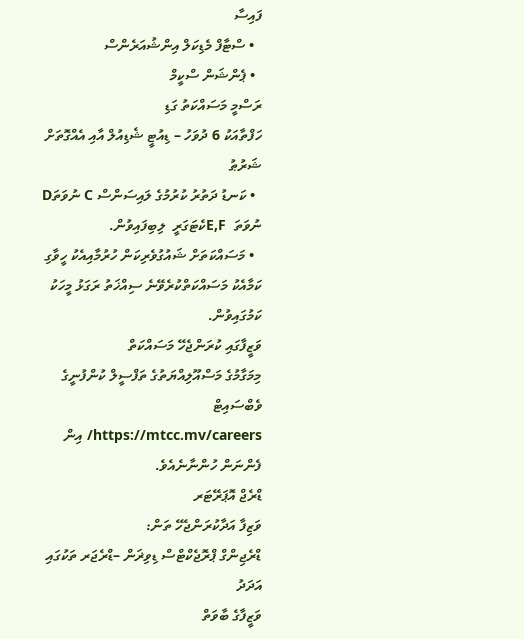ފައިސާ
  • ސްޓާފް މެޑިކަލް އިންޝުއަރެންސް
  • ޕެންޝަން ސްކީމް
ރަސްމީ މަސައްކަތު ގަޑި
ހަފްތާއަކު 6 ދުވަހު – ޑިއުޓީ ޝެޑިއުލް އާއި އެއްގޮތަށް
ޝަރުޠު
  • ކަނޑު ދަތުރު ކުރުމުގެ ލައިސަންސް C ނުވަތަD  ނުވަތަ  E,Fކެޓަގަރީ  ލިބިފައިވުން.
  • މަސައްކަތަށް ޝައުގުވެރިކަން ހުރުމާއިއެކު ހީވާގި ކަމާއެކު މަސައްކަތްކުރެވޭނެ ސިއްޚަތު ރަގަޅު މީހަކު ކަމުގައިވުން.
ވަޒީފާގައި ކުރަންޖެހޭ މަސައްކަތް
މިމަގާމުގެ މަސްއޫލިއްޔަތުގެ ތަފްސީލް ކުންފުނީގެ ވެބްސައިޓް https://mtcc.mv/careers/ އިން ފެންނަން ހުންނާނެއެވެ.
ޑްރެޖް އޮޕަރޭޓަރ
ވަޒިފާ އަދާކުރަންޖެހޭ ތަން:
ޑްރެޖިންގް ޕްރޮޖެކްޓްސް ޑިވިޜަން –ޑްރެޖަރ ތަކުގައި
އަދަދު
ވަޒީފާގެ ބާވަތް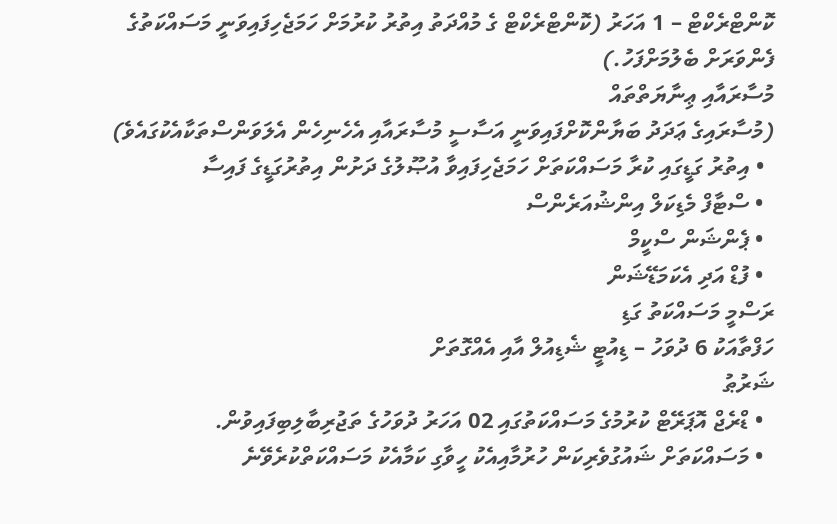ކޮންޓްރެކްޓް – 1 އަހަރު (ކޮންޓްރެކްޓް ގެ މުއްދަތު އިތުރު ކުރުމަށް ހަމަޖެހިފައިވަނީ މަސައްކަތުގެ ފެންވަރަށް ބެލުމަށްފަހު.)
މުސާރައާއި ޢިނާޔަތްތައް
(މުސާރައިގެ ޢަދަދު ބަޔާންކޮށްފައިވަނީ އަސާސީ މުސާރައާއި އެހެނިހެން އެލަވަންސްތަކާއެކުގައެވެ)
  • އިތުރު ގަޑީގައި ކުރާ މަސައްކަތަށް ހަމަޖެހިފައިވާ އުޞޫލުގެ ދަށުން އިތުރުގަޑީގެ ފައިސާ
  • ސްޓާފް މެޑިކަލް އިންޝުއަރެންސް
  • ޕެންޝަން ސްކީމް
  • ފުޑް އަދި އެކަމަޑޭޝަން
ރަސްމީ މަސައްކަތު ގަޑި
ހަފްތާއަކު 6 ދުވަހު – ޑިއުޓީ ޝެޑިއުލް އާއި އެއްގޮތަށް
ޝަރުޠު
  • ޑްރެޖް އޮޕަރޭޓް ކުރުމުގެ މަސައްކަތުގައި 02 އަހަރު ދުވަހުގެ ތަޖުރިބާލިބިފައިވުން.
  • މަސައްކަތަށް ޝައުގުވެރިކަން ހުރުމާއިއެކު ހީވާގި ކަމާއެކު މަސައްކަތްކުރެވޭނެ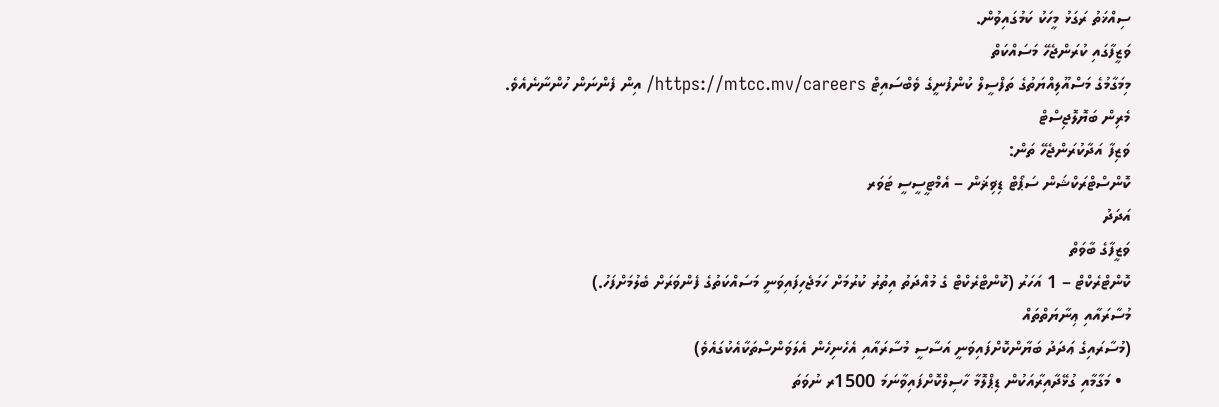ސިއްޚަތު ރަގަޅު މީހަކު ކަމުގައިވުން.
ވަޒީފާގައި ކުރަންޖެހޭ މަސައްކަތް
މިމަގާމުގެ މަސްއޫލިއްޔަތުގެ ތަފްސީލް ކުންފުނީގެ ވެބްސައިޓް https://mtcc.mv/careers/ އިން ފެންނަން ހުންނާނެއެވެ.
މެރިން ބަޔޮލޮޖިސްޓް
ވަޒިފާ އަދާކުރަންޖެހޭ ތަން:
ކޮންސްޓްރަކްޝަން ސަޕޯޓް ޑިޥިޜަން – އެމްޓީސީސީ ޓަވަރ
އަދަދު
ވަޒީފާގެ ބާވަތް
ކޮންޓްރެކްޓް – 1 އަހަރު (ކޮންޓްރެކްޓް ގެ މުއްދަތު އިތުރު ކުރުމަށް ހަމަޖެހިފައިވަނީ މަސައްކަތުގެ ފެންވަރަށް ބެލުމަށްފަހު.)
މުސާރައާއި ޢިނާޔަތްތައް
(މުސާރައިގެ ޢަދަދު ބަޔާންކޮށްފައިވަނީ އަސާސީ މުސާރައާއި އެހެނިހެން އެލަވަންސްތަކާއެކުގައެވެ)
  • މަގާމާއި ގުޅޭދާއިރާއަކުން ޑިޕްލޮމާ ހާސިލްކޮށްފައިވާނަމަ 1500ރ ނުވަތަ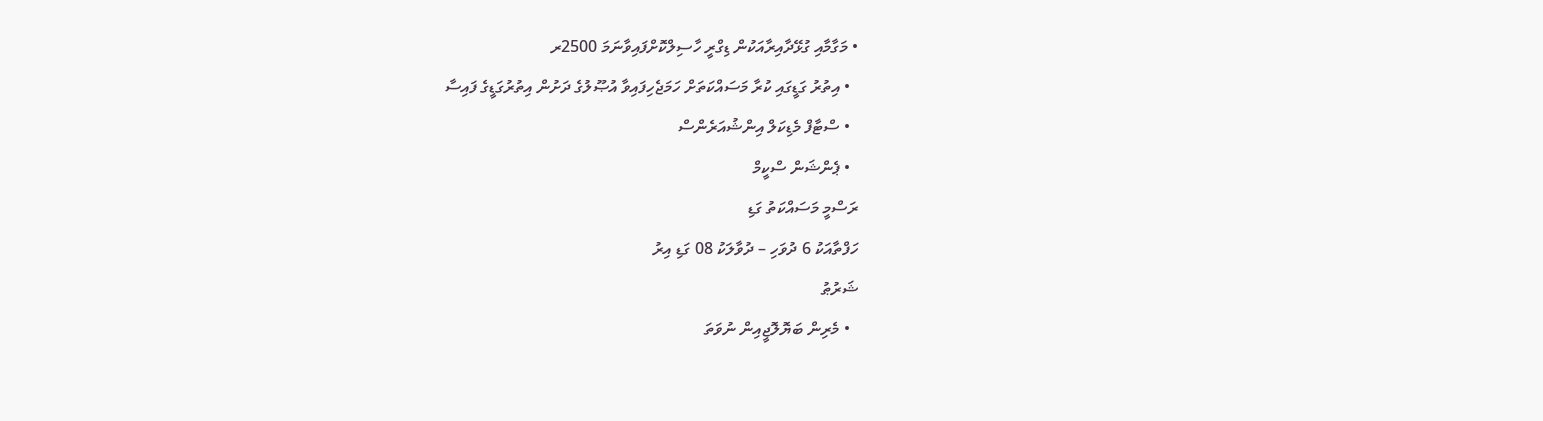• މަގާމާއި ގުޅޭދާއިރާއަކުން ޑިގްރީ ހާސިލްކޮށްފައިވާނަމަ 2500ރ
  • އިތުރު ގަޑީގައި ކުރާ މަސައްކަތަށް ހަމަޖެހިފައިވާ އުޞޫލުގެ ދަށުން އިތުރުގަޑީގެ ފައިސާ
  • ސްޓާފް މެޑިކަލް އިންޝުއަރެންސް
  • ޕެންޝަން ސްކީމް
ރަސްމީ މަސައްކަތު ގަޑި
ހަފްތާއަކު 6 ދުވަހި – ދުވާލަކު 08 ގަޑި އިރު
ޝަރުޠު
  • މެރިން ބަޔޮލޮޖީއިން ނުވަތަ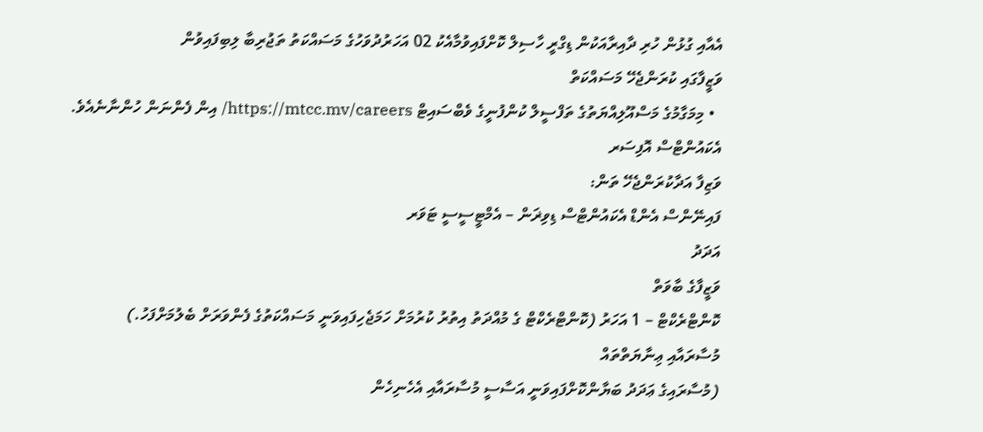އެއާއި ގުޅުން ހުރި ދާއިރާއަކުން ޑިގްރީ ހާސިލް ކޮށްފައިވުމާއެކު 02 އަހަރުދުވަހުގެ މަސައްކަތު ތަޖުރިބާ ލިބިފައިވުން
ވަޒީފާގައި ކުރަންޖެހޭ މަސައްކަތް
  • މިމަގާމުގެ މަސްއޫލިއްޔަތުގެ ތަފްސީލް ކުންފުނީގެ ވެބްސައިޓް https://mtcc.mv/careers/ އިން ފެންނަން ހުންނާނެއެވެ.
އެކައުންޓްސް އޮފިސަރ
ވަޒިފާ އަދާކުރަންޖެހޭ ތަން:
ފައިނޭންސް އެންޑް އެކައުންޓްސް ޑިވިޜަން – އެމްޓީސީސީ ޓަވަރ
އަދަދު
ވަޒީފާގެ ބާވަތް
ކޮންޓްރެކްޓް – 1 އަހަރު (ކޮންޓްރެކްޓް ގެ މުއްދަތު އިތުރު ކުރުމަށް ހަމަޖެހިފައިވަނީ މަސައްކަތުގެ ފެންވަރަށް ބެލުމަށްފަހު.)
މުސާރައާއި ޢިނާޔަތްތައް
(މުސާރައިގެ ޢަދަދު ބަޔާންކޮށްފައިވަނީ އަސާސީ މުސާރައާއި އެހެނިހެން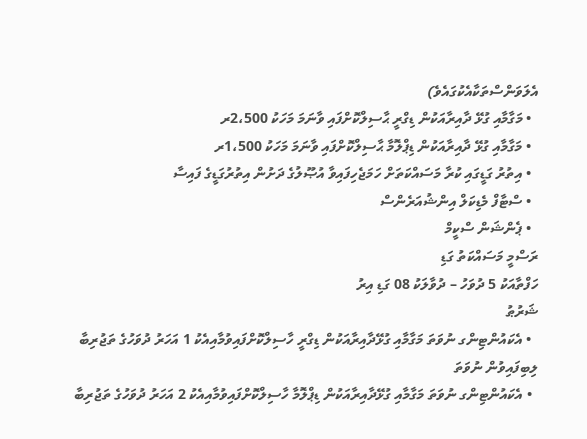އެލަވަންސްތަކާއެކުގައެވެ)
  • މަގާމާއި ގުޅޭ ދާއިރާއަކުން ޑިގްރީ ޙާސިލްކޮށްފައި ވާނަމަ މަހަކު 2،500ރ
  • މަގާމާއި ގުޅޭ ދާއިރާއަކުން ޑިޕްލޮމާ ޙާސިލްކޮށްފައި ވާނަމަ މަހަކު 1،500ރ
  • އިތުރު ގަޑީގައި ކުރާ މަސައްކަތަށް ހަމަޖެހިފައިވާ އުޞޫލުގެ ދަށުން އިތުރުގަޑީގެ ފައިސާ
  • ސްޓާފް މެޑިކަލް އިންޝުއަރެންސް
  • ޕެންޝަން ސްކީމް
ރަސްމީ މަސައްކަތު ގަޑި
ހަފްތާއަކު 5 ދުވަހު – ދުވާލަކު 08 ގަޑި އިރު
ޝަރުޠު
  • އެކައުންޓިންގ ނުވަތަ މަގާމާއި ގުޅޭދާއިރާއަކުން ޑިގްރީ ހާސިލްކޮށްފައިވުމާއިއެކު 1 އަހަރު ދުވަހުގެ ތަޖުރިބާ ލިބިފައިވުން ނުވަތަ
  • އެކައުންޓިންގ ނުވަތަ މަގާމާއި ގުޅޭދާއިރާއަކުން ޑިޕްލޮމާ ހާސިލްކޮށްފައިވުމާއިއެކު 2 އަހަރު ދުވަހުގެ ތަޖުރިބާ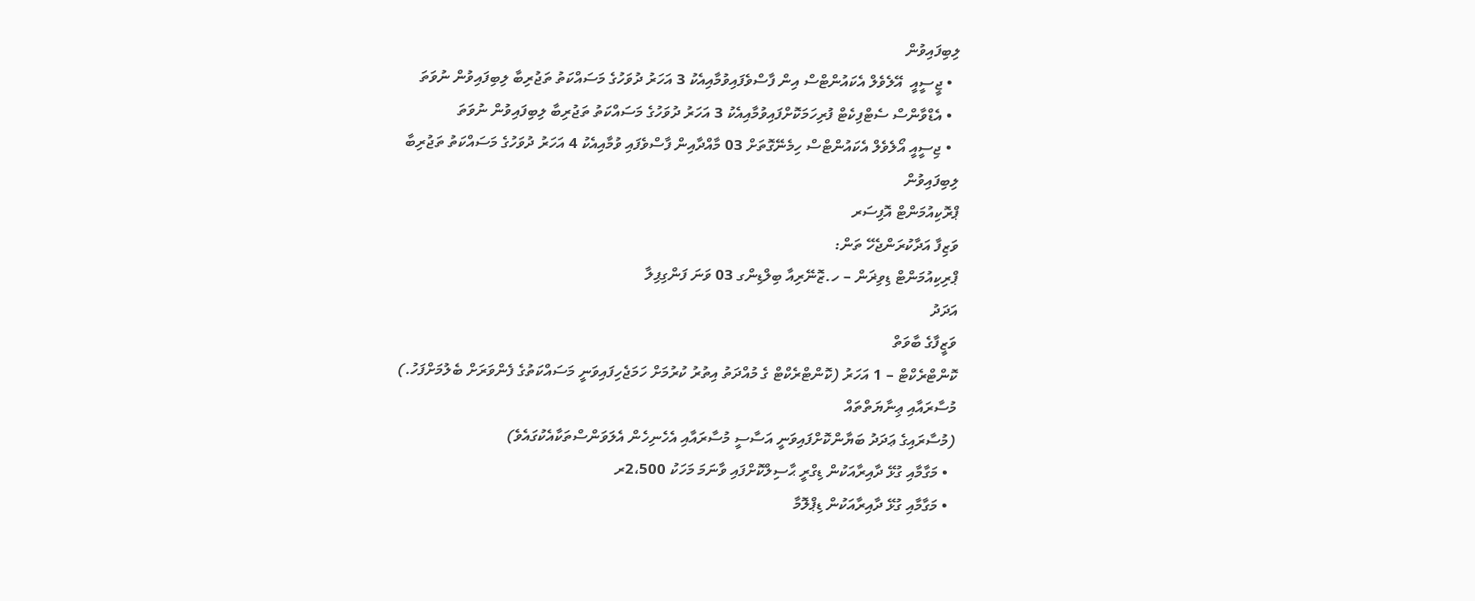ލިބިފައިވުން
  • ޖީސީއީ  އޭލެވެލް އެކައުންޓްސް އިން ފާސްވެފައިވުމާއިއެކު 3 އަހަރު ދުވަހުގެ މަސައްކަތު ތަޖުރިބާ ލިބިފައިވުން ނުވަތަ
  • އެޑްވާންސް ސެޓްފިކެޓް ފުރިހަމަކޮށްފައިވުމާއިއެކު 3 އަހަރު ދުވަހުގެ މަސައްކަތު ތަޖުރިބާ ލިބިފައިވުން ނުވަތަ
  • ޖިސީއީ އޯލެވެލް އެކައުންޓްސް ހިމެނޭގޮތަށް 03 މާއްދާއިން ފާސްވެފައި ވުމާއިއެކު 4 އަހަރު ދުވަހުގެ މަސައްކަތު ތަޖުރިބާ ލިބިފައިވުން
ޕްރޮކިއުމަންޓް އޮފިސަރ
ވަޒިފާ އަދާކުރަންޖެހޭ ތަން:
ޕްރިކިއުމަންޓް ޑިވިޜަން – ހ.ޒޮނޭރިއާ ބިލްޑިންގ 03 ވަނަ ފަންގިފިލާ
އަދަދު
ވަޒީފާގެ ބާވަތް
ކޮންޓްރެކްޓް – 1 އަހަރު (ކޮންޓްރެކްޓް ގެ މުއްދަތު އިތުރު ކުރުމަށް ހަމަޖެހިފައިވަނީ މަސައްކަތުގެ ފެންވަރަށް ބެލުމަށްފަހު.)
މުސާރައާއި ޢިނާޔަތްތައް
(މުސާރައިގެ ޢަދަދު ބަޔާންކޮށްފައިވަނީ އަސާސީ މުސާރައާއި އެހެނިހެން އެލަވަންސްތަކާއެކުގައެވެ)
  • މަގާމާއި ގުޅޭ ދާއިރާއަކުން ޑިގްރީ ޙާސިލްކޮށްފައި ވާނަމަ މަހަކު 2،500ރ
  • މަގާމާއި ގުޅޭ ދާއިރާއަކުން ޑިޕްލޮމާ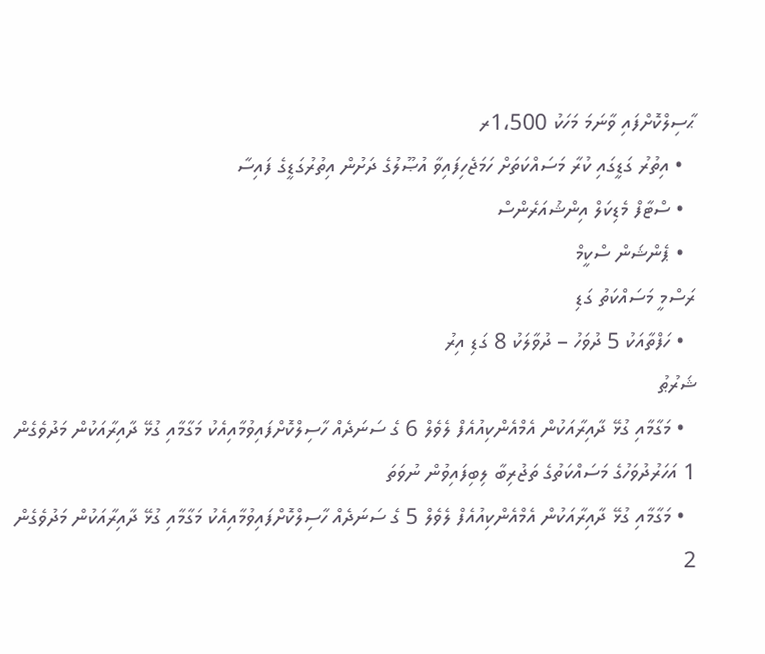ޙާސިލްކޮށްފައި ވާނަމަ މަހަކު 1،500ރ
  • އިތުރު ގަޑީގައި ކުރާ މަސައްކަތަށް ހަމަޖެހިފައިވާ އުޞޫލުގެ ދަށުން އިތުރުގަޑީގެ ފައިސާ
  • ސްޓާފް މެޑިކަލް އިންޝުއަރެންސް
  • ޕެންޝަން ސްކީމް
ރަސްމީ މަސައްކަތު ގަޑި
  • ހަފްތާއަކު 5 ދުވަހު – ދުވާލަކު 8 ގަޑި އިރު
ޝަރުޠު
  • މަގާމާއި ގުޅޭ ދާއިރާއަކުން އެމްއެންކިއުއެފް ލެވެލް 6 ގެ ސަނަދެއް ހާސިލްކޮށްފައިވުމާއިއެކު މަގާމާއި ގުޅޭ ދާއިރާއަކުން މަދުވެގެން 1 އަހަރުދުވަހުގެ މަސައްކަތުގެ ތަޖުރިބާ ލިބިފައިވުން ނުވަތަ
  • މަގާމާއި ގުޅޭ ދާއިރާއަކުން އެމްއެންކިއުއެފް ލެވެލް 5 ގެ ސަނަދެއް ހާސިލްކޮށްފައިވުމާއިއެކު މަގާމާއި ގުޅޭ ދާއިރާއަކުން މަދުވެގެން 2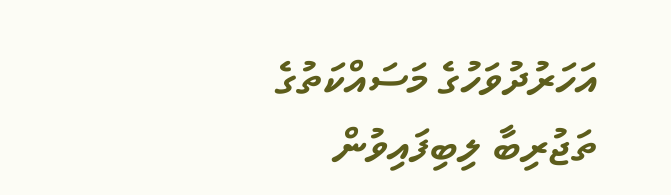އަހަރުދުވަހުގެ މަސައްކަތުގެ ތަޖުރިބާ ލިބިފައިވުން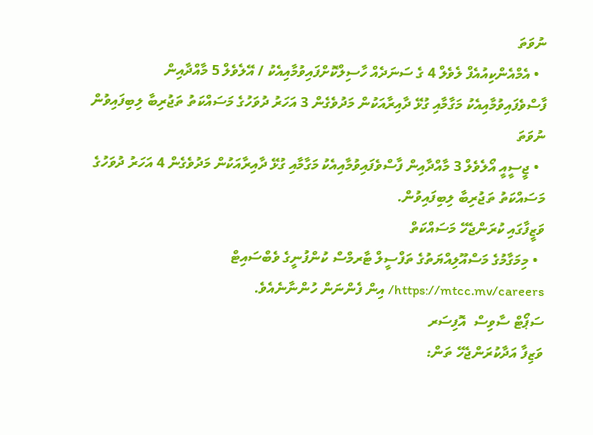ނުވަތަ
  • އެމްއެންކިއުއެފް ލެވެލް 4 ގެ ސަނަދެއް ހާސިލްކޮށްފައިވުމާއިއެކު / އޭލެވެލް 5 މާއްދާއިން ފާސްވެފައިވުމާއިއެކު މަގާމާއި ގުޅޭ ދާއިރާއަކުން މަދުވެގެން 3 އަހަރު ދުވަހުގެ މަސައްކަތު ތަޖުރިބާ ލިބިފައިވުން ނުވަތަ
  • ޖީސީއީ އޯލެވެލް 3 މާއްދާއިން ފާސްވެފައިވުމާއިއެކު މަގާމާއި ގުޅޭ ދާއިރާއަކުން މަދުވެގެން 4 އަހަރު ދުވަހުގެ މަސައްކަތު ތަޖުރިބާ ލިބިފައިވުން.
ވަޒީފާގައި ކުރަންޖެހޭ މަސައްކަތް
  • މިމަގާމުގެ މަސްއޫލިއްޔަތުގެ ތަފްސީލް ޓާރމްސް ކުންފުނީގެ ވެބްސައިޓް https://mtcc.mv/careers/ އިން ފެންނަން ހުންނާނެއެވެ.
ސަޕޯޓް ސާވިސް  އޮފިސަރ
ވަޒިފާ އަދާކުރަންޖެހޭ ތަން: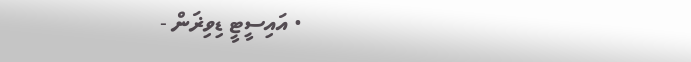• އައިސީޓީ ޑިވިޜަން -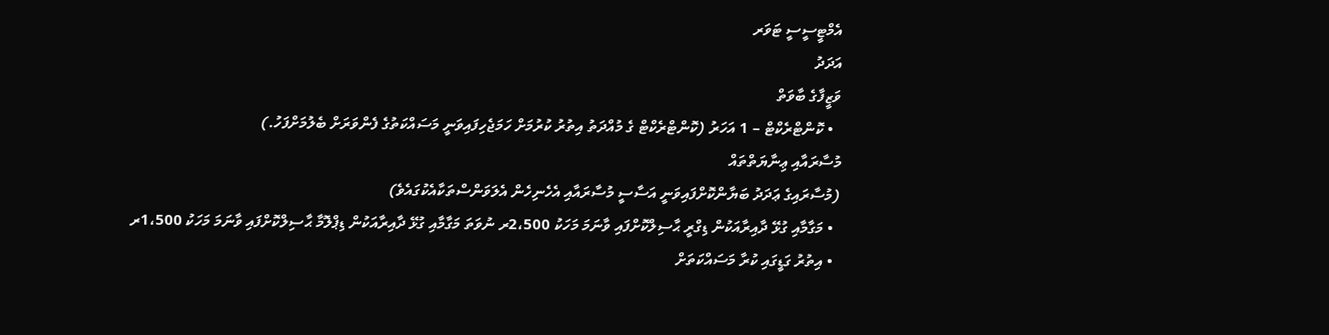އެމްޓީސީސީ ޓަވަރ
އަދަދު
ވަޒީފާގެ ބާވަތް
  • ކޮންޓްރެކްޓް – 1 އަހަރު (ކޮންޓްރެކްޓް ގެ މުއްދަތު އިތުރު ކުރުމަށް ހަމަޖެހިފައިވަނީ މަސައްކަތުގެ ފެންވަރަށް ބެލުމަށްފަހު.)
މުސާރައާއި ޢިނާޔަތްތައް
(މުސާރައިގެ ޢަދަދު ބަޔާންކޮށްފައިވަނީ އަސާސީ މުސާރައާއި އެހެނިހެން އެލަވަންސްތަކާއެކުގައެވެ)
  • މަގާމާއި ގުޅޭ ދާއިރާއަކުން ޑިގްރީ ޙާސިލްކޮށްފައި ވާނަމަ މަހަކު 2،500ރ ނުވަތަ މަގާމާއި ގުޅޭ ދާއިރާއަކުން ޑިޕްލޮމާ ޙާސިލްކޮށްފައި ވާނަމަ މަހަކު 1،500ރ
  • އިތުރު ގަޑީގައި ކުރާ މަސައްކަތަށް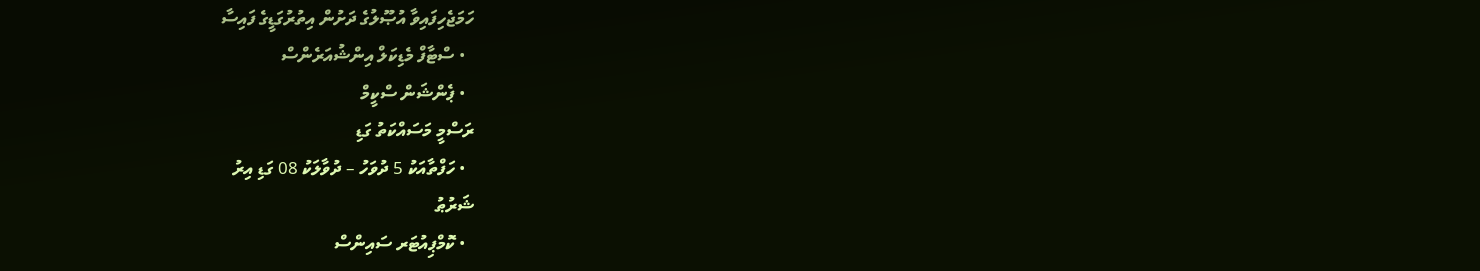ހަމަޖެހިފައިވާ އުޞޫލުގެ ދަށުން އިތުރުގަޑީގެ ފައިސާ
  • ސްޓާފް މެޑިކަލް އިންޝުއަރެންސް
  • ޕެންޝަން ސްކީމް
ރަސްމީ މަސައްކަތު ގަޑި
  • ހަފްތާއަކު 5 ދުވަހު – ދުވާލަކު 08 ގަޑި އިރު
ޝަރުޠު
  • ކޮމްޕިއުޓަރ ސައިންސް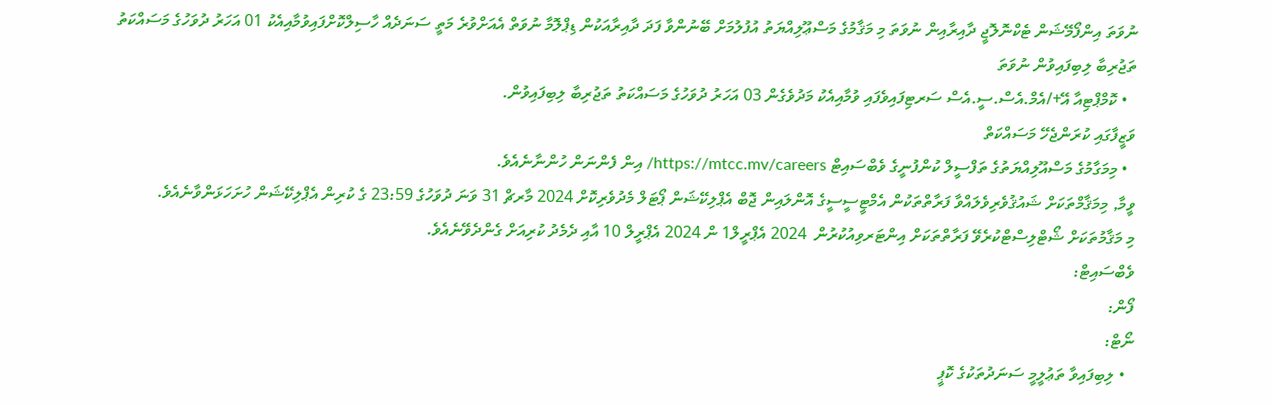ނުވަތަ އިންފޯމޭޝަން ޓެކްނޮލޮޖީ ދާއިރާއިން ނުވަތަ މި މަޤާމުގެ މަސްޢޫލިއްޔަތު އުފުލުމަށް ބޭނުންވާ ފަދަ ދާއިރާއަކުން ޑިޕްލޮމާ ނުވަތް އެއަށްވުރެ މަތީ ސަނަދެއް ހާސިލްކޮށްފައިވުމާއިއެކު 01 އަހަރު ދުވަހުގެ މަސައްކަތު ތަޖުރިބާ ލިބިފައިވުން ނުވަތަ
  • ކޮމްޕްޓިއާ އޭ+/އެމް.އެސް.ސީ.އެސް ސަރޓިފައިވެފައި ވުމާއިއެކު މަދުވެގެން 03 އަހަރު ދުވަހުގެ މަސައްކަތު ތަޖުރިބާ ލިބިފައިވުން.
ވަޒީފާގައި ކުރަންޖެހޭ މަސައްކަތް
  • މިމަގާމުގެ މަސްއޫލިއްޔަތުގެ ތަފްސީލް ކުންފުނީގެ ވެބްސައިޓް https://mtcc.mv/careers/ އިން ފެންނަން ހުންނާނެއެވެ.
ވީމާ, މިމަޤާމްތަކަށް ޝައުޤުވެރިވެލައްވާ ފަރާތްތަކުން އެމްޓީސީސީގެ އޮންލައިން ޖޮބް އެޕްލިކޭޝަން ޕޯޓަލް މެދުވެރިކޮށް 2024 މާރޗް 31 ވަނަ ދުވަހުގެ 23:59 ގެ ކުރިން އެޕްލިކޭޝަން ހުށަހަޅަންވާނެއެވެ.
މި މަޤާމުތަކަށް ޝޯޓްލިސްޓްކުރެވޭ ފަރާތްތަކަށް އިންޓަރވިއުކުރުން  2024 އެޕްރީލް1 ން 2024 އެޕްރީލް 10 އާއި ދެމެދު ކުރިއަށް ގެންދެވޭނެއެވެ.
ވެބްސައިޓް:
ފޯން:
ނޯޓް:
  • ލިބިފައިވާ ތަޢުލީމީ ސަނަދުތަކުގެ ކޮޕީ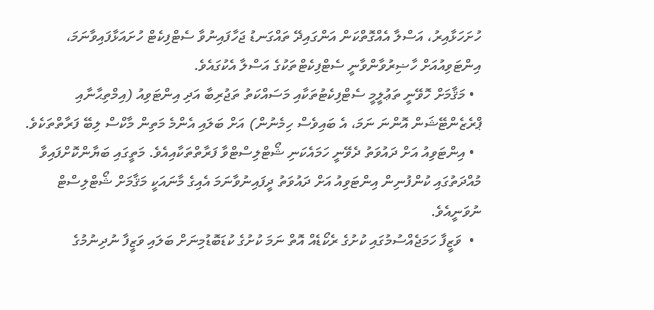ހުށަހަޅާއިރު، އަސްލާ އެއްގޮތްކަން އަންގައިދޭ ތައްގަނޑު ޖަހާފައިނުވާ ސެޓްފިކެޓް ހުށައަޅާފައިވާނަމަ، އިންޓަވިއުއަށް ހާޟިރުވާންވާނީ ސެޓްފިކެޓްތަކުގެ އަސްލާ އެކުގައެވެ.
  • މަޤާމަށް ހޮވޭނީ ތަޢުލީމީ ސެޓްފިކެޓުތަކާއި މަސައްކަތު ތަޖުރިބާ އަދި އިންޓަވިއު (އިމްތިޙާނާއި ޕްރެޒެންޓޭޝަން އޮންނަ ނަމަ، އެ ބައިވެސް ހިމެނުން) އަށް ބަލައި އެންމެ މަތިން މާކްސް ލިބޭ ފަރާތްތަކެވެ.
  • އިންޓަވިއު އަށް ދައުވަތު ދެވޭނީ ހަމައެކަނި ޝޯޓްލިސްޓްވާ ފަރާތްތަކާއިއެވެ. މަތީގައި ބަޔާންކޮށްފައިވާ މުއްދަތުގައި ކުންފުނިން އިންޓަވިއު އަށް ދައުވަތު ދީފައިނުވާނަމަ އެއިގެ މާނައަކީ މަޤާމަށް ޝޯޓްލިސްޓް ނުވަނީއެވެ.
  •  ވަޒީފާ ހަމަޖެއްސުމުގައި ކުށުގެ ރެކޯޑެއް އޮތް ނަމަ ކުށުގެ ކުޑަބޮޑުމިނަށް ބަލައި ވަޒީފާ ނުދިނުމުގެ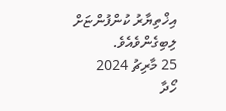އިޚްތިޔާރު ކުންފުންޏަށް ލިބިގެންވެއެވެ.
25 މާރިޗު 2024
ހޯދާ